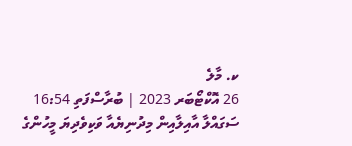ކ. މާލެ
26 އޮކްޓޯބަރ 2023 | ބުރާސްފަތި 16:54
ސަގައްލާ އާއިލާއިން މިދުނިޔެއާ ވަކިވެދިޔަ މީހުންގެ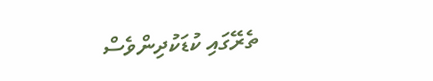ތެރޭގައި ކުޑަކުދިންވެސް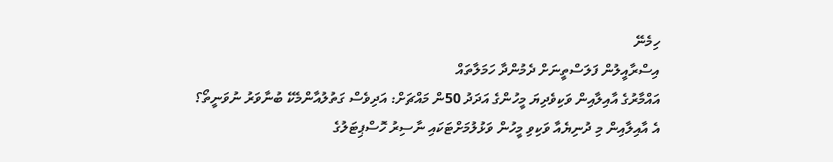ހިމެނޭ
އިސްރާއީލުން ފަލަސްތީނަށް ދެމުންދާ ހަމަލާތައް
އައްމާރުގެ އާއިލާއިން ވަކިވެދިޔަ މީހުންގެ އަދަދު 50ން މައްޗަށް: އަދިވެސް ގަތުލުއާންމެކޭ ބުނާވަރު ނުވަނީތޯ؟
އެ އާއިލާއިން މި ދުނިޔެއާ ވަކިވި މީހުން ވަޅުލުމަށްޓަކައި ނާސިރު ހޮސްޕިޓަލުގެ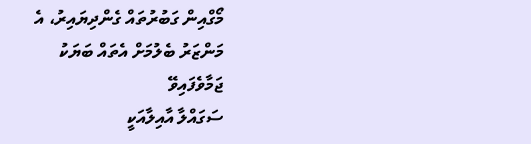މޯގްއިން ގަބުރުތައް ގެންދިޔައިރު، އެ މަންޒަރު ބެލުމަށް އެތައް ބަޔަކު ޖަމާވެފައިވޭ
ސަގައްލާ އާއިލާއަކީ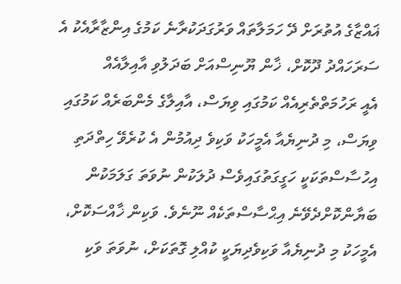ޣައްޒާގެ އުތުރަށް ދޭ ހަމަލާތައް ވަރުގަދަކުރާނެ ކަމުގެ އިންޒާރާއެކު އެ ސަރަހައްދު ދޫކޮށް، ޚާން ޔޫނިސްއަށް ބަދަލުވި އާއިލާއެއް
އެއީ ރަހުމަތްތެރިއެއް ކަމުގައި ވިޔަސް، އާއިލާގެ މެންބަރެއް ކަމުގައި ވިޔަސް، މި ދުނިޔެއާ އެމީހަކު ވަކިވެ ދިއުމުން އެ ކުރެވޭ ހިތްދަތި އިހުސާސްތަކަކީ ހަގީގަތުގައިވެސް ދުލަކުން ނުވަތަ ގަލަމަކުން ބަޔާންކޮށްދެވޭނެ އިޙްސާސްތަކެއް ނޫނެވެ. ވަކިން ޚާއްސަކޮށް، އެމީހަކު މި ދުނިޔެއާ ވަކިވެދިޔަކީ ކުއްލި ގޮތަކަށް، ނުވަތަ ވަކި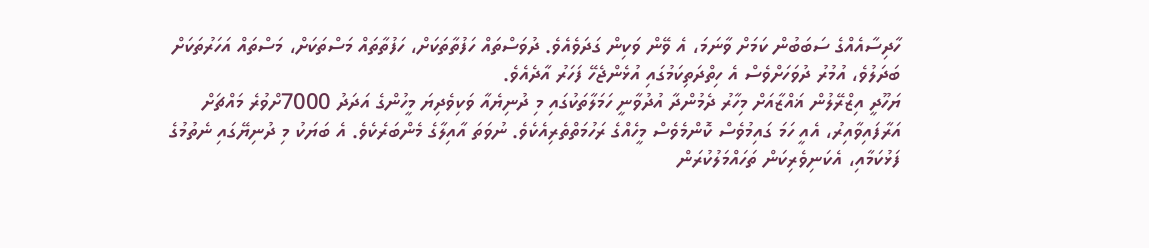ހާދިސާއެއްގެ ސަބަބުން ކަމަށް ވާނަމަ، އެ ވޭން ވަކިން ގަދަވެއެވެ. ދުވަސްތައް ހަފުތާތަކަށް، ހަފުތާތައް މަސްތަކަށް، މަސްތައް އަހަރުތަކަށް ބަދަލުވެ، އުމުރު ދުވަހަށްވެސް އެ ހިތްދަތިކަމުގައި އުޅެންޖެހޭ ފަހަރު އާދެއެވެ.
ޔަހޫދީ އިޒްރޭލުން ޣައްޒާއަށް މިހާރު ދެމުންދާ އުދުވާނީ ހަމަލާތަކުގައި މި ދުނިޔެއާ ވަކިވެދިޔަ މީހުންގެ އަދަދު 7000ށްވުރެ މައްޗަށް އަރާފައިވާއިރު، އެއީ ހަމަ ގައިމުވެސް ކޮންމެވެސް މީހެއްގެ ރަހުމަތްތެރިއެކެވެ. ނުވަތަ އާއިލާގެ މެންބަރެކެވެ. އެ ބަޔަކު މި ދުނިޔޭގައި ނެތުމުގެ ފަޅުކަމާއި، އެކަނިވެރިކަން ތަހައްމަލުކުރަން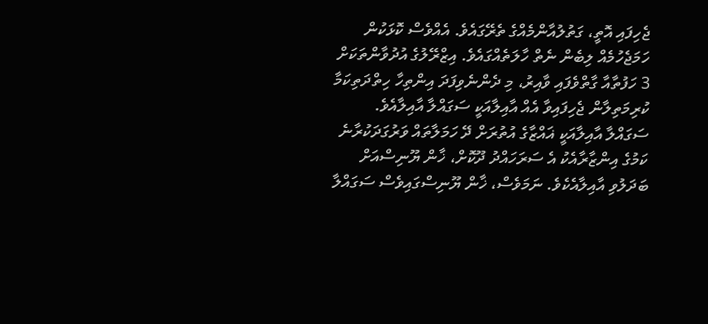ޖެހިފައި އޮތީ، ގަތުލުއާންމެއްގެ ތެރޭގައެވެ. އެއްވެސް ކޮޅަކުން ހަމަޖެހުމެއް ލިބެން ނެތް ހާލަތެއްގައެވެ. އިޒްރޭލުގެ އުދުވާންތަކަށް 3 ހަފުތާއާ ގާތްވެފައި ވާއިރު، މި ދެންނެވިފަދަ އިންތިހާ ހިތްދަތިކަމާ ކުރިމަތިލާން ޖެހިފައިވާ އެއް އާއިލާއަކީ ސަގައްލާ އާއިލާއެވެ.
ސަގައްލާ އާއިލާއަކީ ޣައްޒާގެ އުތުރަށް ދޭ ހަމަލާތައް ވަރުގަދަކުރާނެ ކަމުގެ އިންޒާރާއެކު އެ ސަރަހައްދު ދޫކޮށް، ޚާން ޔޫނިސްއަށް ބަދަލުވި އާއިލާއެކެވެ. ނަމަވެސް، ޚާން ޔޫނިސްގައިވެސް ސަގައްލާ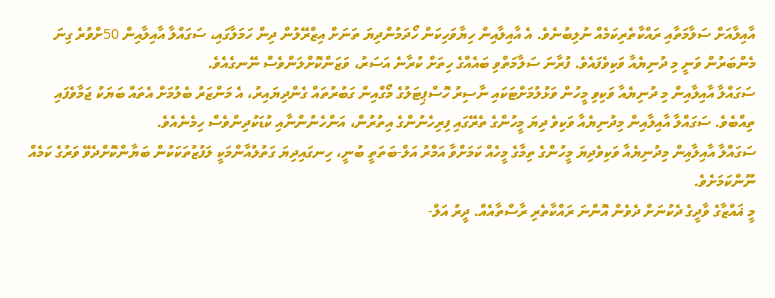އާއިލާއަށް ސަލާމަތާއި ރައްކާތެރިކަމެއް ނުލިބުނެވެ. އެ އާއިލާއިން ހިޔާވަހިކަން ހޯދަމުންދިޔަ ތަނަށް އިޒްރޭލުން ދިން ހަމަލާގައި، ސަގައްލާ އާއިލާއިން 50ށްވުރެ ގިނަ މެންބަރުން ވަނީ މި ދުނިޔެއާ ވަކިވެފައެވެ. ފުރާނަ ސަލާމަތްވި ބައެއްގެ ހިތަށް ކުރާނެ އަސަރު، ވަޒަންކޮށްލަންވެސް ނޭނގެއެވެ.
ސަގައްލާ އާއިލާއިން މި ދުނިޔެއާ ވަކިވި މީހުން ވަޅުލުމަށްޓަކައި ނާސިރު ހޮސްޕިޓަލުގެ މޯގްއިން ގަބުރުތައް ގެންދިޔައިރު، އެ މަންޒަރު ބެލުމަށް އެތައް ބަޔަކު ޖަމާވެފައި ތިއްބެވެ. ސަގައްލާ އާއިލާއިން މިދުނިޔެއާ ވަކިވެ ދިޔަ މީހުންގެ ތެރޭގައި ފިރިހެނުންގެ އިތުރުން، އަންހެނުންނާއި ކުޑަކުދިންވެސް ހިމެނެއެވެ.
ސަގައްލާ އާއިލާއިން މިދުނިޔެއާ ވަކިވެދިޔަ މީހުންގެ ތިމާގެ މީހެއް ކަމަށްވާ އަމްރު އަލް-ބަތަތީ ބުނީ، ހިނގައިދިޔަ ގަތުލުއާންމަކީ ލަފުޒުތަކަކުން ބަޔާންކޮށްދެވޭ ވަރުގެ ކަމެއް ނޫންކަމަށެވެ.
މީ ޣައްޒާގެ ވާދީގެ ދެކުނަށް ދެވެން އޮންނަ ރައްކާތެރި ރާސްތާއެއް. ދީރު އަލް-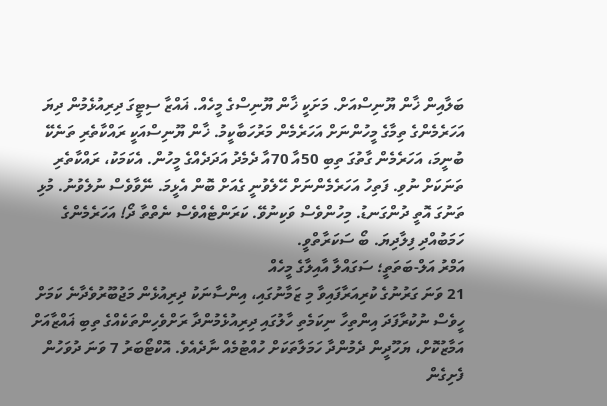ބަލާއިން ޚާން ޔޫނިސްއަށް. މަށަކީ ޚާން ޔޫނިސްގެ މީހެއް. ޣައްޒާ ސިޓީގަ ދިރިއުޅެމުން ދިޔަ އަހަރެމެންގެ ތިމާގެ މީހުންނަށް އަހަރެމެން މަރުހަބާކީމު. ޚާން ޔޫނިސްއަކީ ރައްކާތެރި ތަނެކޭ ބުނީމަ، އަހަރެމެން ގާތުގަ ތިބި 50އާ 70އާ ދެމެދު އަދަދެއްގެ މީހުން. އެކަމަކު، ރައްކާތެރި ތަނަކަށް ނުވި. ފަތިހު އަހަރެމެންނަށް ހޭލެވުނީ ގެއަށް ބޮން އެޅީމަ. ނޭވާވެސް ނުލެވުނު. މުޅި ތަނުގަ އޮތީ ދުންގަނޑު. މިހުންވެސް ވަކިނުވޭ. ކަރަންޓެއްވެސް ނެތްތާ ދޯ! އަހަރެމެންގެ ހަމަބުއްދި ފިލާދިޔަ. ބޯ ސަކަރާތްވީ.
އަމްރު އަލް-ބަތަތީ؛ ސަގައްލާ އާއިލާގެ މީހެއް
21 ވަނަ ގަރުނުގެ ކުރިއަރާފައިވާ މި ޒަމާނުގައި، އިންސާނަކު ދިރިއުޅެން މަޖުބޫރުވެދާނެ ކަމަށް ހީވެސް ނުކުރާފަދަ އިންތިހާ ނިކަމެތި ހާލުގައި ދިރިއުޅެމުންދާ ރަށްވެހިންތަކެއްގެ ތިބި ޣައްޒާއަށް އަމާޒުކޮށް، ޔަހޫދީން ދެމުންދާ ހަމަލާތަކަށް ހުއްޓުމެއް ނާދެއެވެ. އޮކްޓޯބަރު 7 ވަނަ ދުވަހުން ފެށިގެން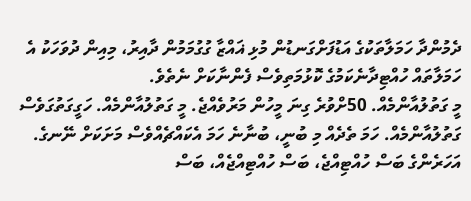ދެމުންދާ ހަމަލާތަކުގެ އަޑުފަށްގަނޑުން މުޅި ޣައްޒާ ގުގުމަމުން ދާއިރު، މިއިން ދުވަހަކު އެ ހަމަލާތައް ހުއްޓިދާނެކަމުގެ ކޮޅުމަތިވެސް ފެންނާކަށް ނެތެވެ.
މީ ގަތުލުއާންމެއް. 50ށްވުރެ ގިނަ މީހުން މަރުވެއްޖެ. މީ ގަތުލުއާންމެއް. ހަގީގަތުގަވެސް ގަތުލުއާންމެއް. ހަމަ ތެދެއް މި ބުނީ، ބުނާނެ ހަމަ އެކައްޗެއްވެސް މަށަކަށް ނޭނގެ. އަހަރެންގެ ބަސް ހުއްޓިއްޖެ، ބަސް ހުއްޓިއްޖެއް، ބަސް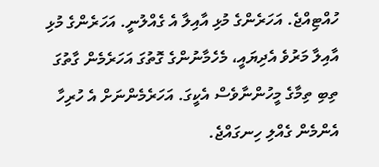ހުއްޓިއްޖެ. އަހަރެންގެ މުޅި އާއިލާ އެ ގެއްލުނީ. އަހަރެންގެ މުޅި އާއިލާ މަރުވެ އެދިޔައީ، މެހެމާނުންގެ ގޮތުގަ އަހަރެމެން ގާތުގަ ތިބި ތިމާގެ މީހުންނާވެސް އެކީގަ. އަހަރެމެންނަށް އެ ހުރިހާ އެންމެން ގެއްލި ހިނގައްޖެ.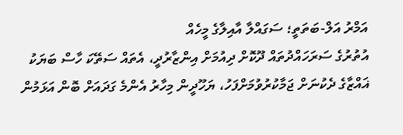އަމްރު އަލް-ބަތަތީ؛ ސަގައްލާ އާއިލާގެ މީހެއް
އުތުރުގެ ސަރަހައްދުތައް ދޫކޮށް ދިއުމަށް އިންޒާރުދީ، އެތައް ސަތޭކަ ހާސް ބަޔަކު ޣައްޒާގެ ދެކުނަށް ޖަމާކުރުވުމަށްފަހު، ޔަހޫދީން މިހާރު އެންމެ ގަދައަށް ބޮން އަޅަމުން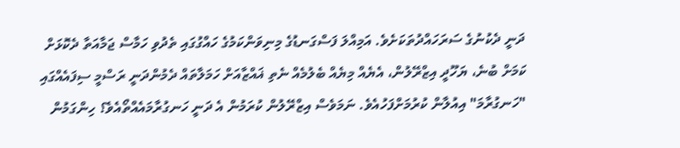ދަނީ ދެކުނުގެ ސަރަހައްދުތަކަށެވެ. އަމިއްލަ ފަސްގަނޑުގެ މިނިވަންކަމުގެ ހައްގުގައި ތެދުވި ހަމާސް ޖަމާއަތާ ދެކޮޅަށް ކަމަށް ބުނެ، ޔަހޫދީ އިޒްރޭލުން، އެޔެއް މިޔެއް ބެލުމެއް ނެތި ޣައްޒާއަށް ހަމަލާތައް ދެމުންދަނީ ރަސްމީ ސިފައެއްގައި "ހަނގުރާމަ" އިއުލާން ކުރުމަށްފަހުއެވެ. ނަމަވެސް އިޒްރޭލުން ކުރަމުން އެ ދަނީ ހަނގުރާމައެއްތޯއެވެ؟ ހިންގަމުން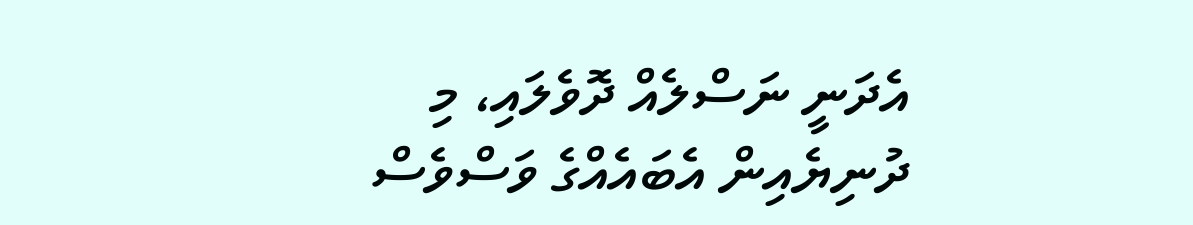އެދަނީ ނަސްލެއް ދޮވެލައި، މި ދުނިޔެއިން އެބައެއްގެ ވަސްވެސް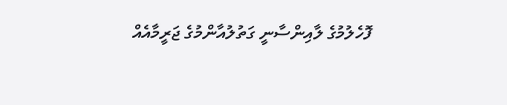ފޮހެލުމުގެ ލާއިންސާނީ ގަތުލުއާންމުގެ ޖަރީމާއެއް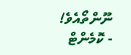ނޫންތޯއެވެ!
- ކޮމެންޓް